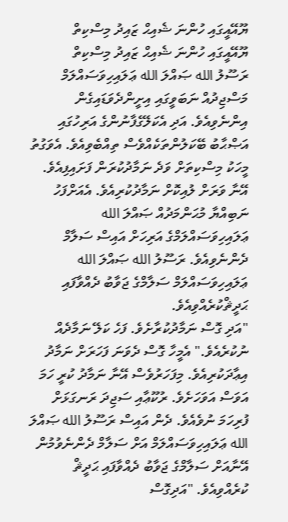ޔޫއޭއީގައި ހުންނަ ޝެއިޙް ޒައިދު މިސްކިތް
ޔޫއޭއީގައި ހުންނަ ޝެއިޙް ޒައިދު މިސްކިތް
ރަސޫލު الله ޞައްލަ الله ޢަލައިހިވަސައްލަމް މަސްޖިދުއް ނަބަވީގައި އިށީންދެވަޑައިގެން އިންނެވިއެވެ. އަދި އެކަލޭގެފާނުންގެ އަރިހުގައި އަޞްޙާބު ބޭކަލުންތަކެއްވެސް ތިއްބެވިއެވެ. އެވަގުތު މީހަކު މިސްކިތަށް ވަދެ ނަމާދުކުރަން ފަށައިފިއެވެ. އޭނާ ވަރަށް ލުއިކޮށް ނަމާދުކުރިއެވެ. އެއަށްފަހު ނަބިއްޔާ މުޙަންމަދުއް ޞައްލަ الله ޢަލައިހިވަސައްލަމްގެ އަރިހަށް އައިސް ސަލާމް ދެންނެވިއެވެ. ރަސޫލު الله ޞައްލަ الله ޢަލައިހިވަސައްލަމް ސަލާމްގެ ޖަވާބު ދެއްވާފައި ޙަދީޘްކުރެއްވިއެވެ.
"އަދި ގޮސް ނަމާދުކުރާށެވެ. ފަހެ ކަލޭ ނަމާދެއް ނުކުރެއެވެ." އެމީހާ ގޮސް ދެވަނަ ފަހަރަށް ނަމާދު އިޢާދަކުރިއެވެ. މިފަހަރުވެސް އޭނާ ނަމާދު ކުރީ ހަމަ އަވަސް އަވަހަށެވެ. ރުކޫޢާއި ސަޖިދަ ރަނގަޅަށް ފުރިހަމަ ނުވެއެވެ. ދެން އައިސް ރަސޫލު الله ޞައްލަ الله ޢަލައިހިވަސައްލަމް އަށް ސަލާމް ދެންނެވުމުން އޭނާއަށް ސަލާމްގެ ޖަވާބު ދެއްވާފައި ޙަދީޘް ކުރެއްވިއެވެ. "އަދިގޮސް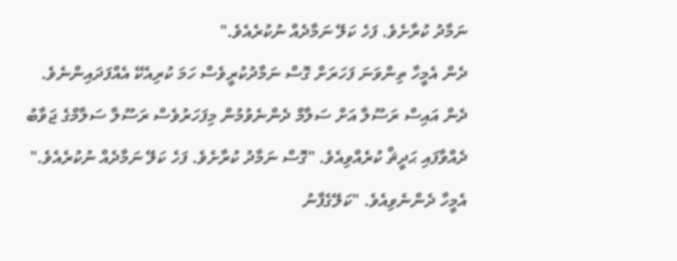ނަމާދު ކުރާށެވެ. ފަހެ ކަލޭ ނަމާދެއް ނުކުރެއެވެ."
ދެން އެމީހާ ތިންވަނަ ފަހަރަށް ގޮސް ނަމާދުކުރީވެސް ހަމަ ކުރިއެކޭ އެއްފަދައިންނެވެ. ދެން އައިސް ރަސޫލާ އަށް ސަލާމް ދެންނެވުމުން މިފަހަރުވެސް ރަސޫލާ ސަލާމްގެ ޖަވާބު ދެއްވާފައި ޙަދީޘް ކުރެއްވިއެވެ. "ގޮސް ނަމާދު ކުރާށެވެ. ފަހެ ކަލޭ ނަމާދެއް ނުކުރެއެވެ." އެމީހާ ދެންނެވިއެވެ. "ކަލޭގެފާނު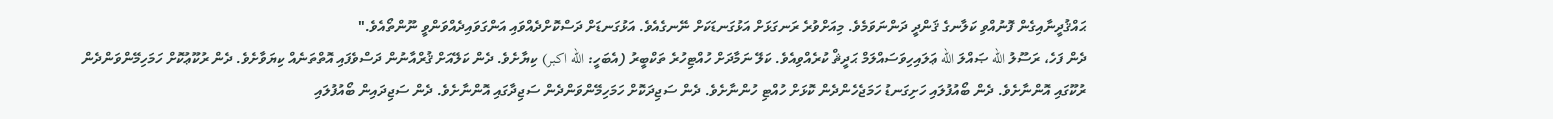ޙައްޤުދީނާއިގެން ފޮނުއްވި ކަލާނގެ ޤަންދީ ދަންނަވަމެވެ. މިއަށްވުރެ ރަނގަޅަށް އަޅުގަނޑަކަށް ނޭނގެއެވެ. އަޅުގަނޑަށް ދަސްކޮށްދެއްވައި އަންގަވައިދެއްވަންވީ ނޫންތޯއެވެ."
ދެން ފަހެ، ރަސޫލު الله ޞައްލަ الله ޢަލައިހިވަސައްލަމް ޙަދީޘް ކުރެއްވިއެވެ. ކަލޭ ނަމާދަށް ހުއްޓިހުރެ ތަކްބީރު (އެބަހީ: الله اكبر) ކިޔާށެވެ. ދެން ކަލޭއަށް ޤުރްއާނުން ދަސްވެފައި އޮތްތަނެއް ކިޔަވާށެވެ. ދެން ރުކޫޢުކޮށް ހަމަހިމޭންވަންދެން ރުކޫގައި އޮންނާށެވެ. ދެން ބޯއުފުލައި ހަށިގަނޑު ހަމަޖެހެންދެން ކޮޅަށް ހުއްޓި ހުންނާށެވެ. ދެން ސަޖިދަކޮށް ހަމަހިމޭންވަންދެން ސަޖިދާގައި އޮންނާށެވެ. ދެން ސަޖިދައިން ބޯއުފުލައި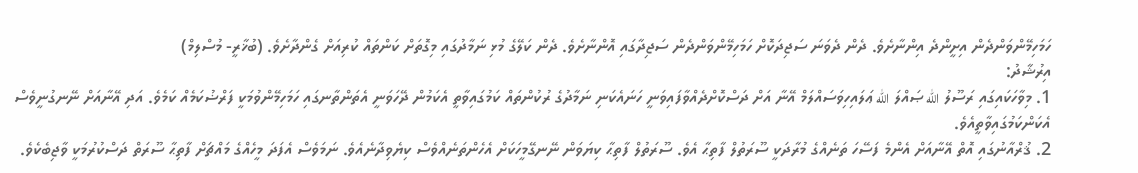ހަމަހިމޭންވަންދެން އިށީންދެ އިންނާށެވެ. ދެން ދެވަނަ ސަޖިދަކޮށް ހަމަހިމޭންވަންދެން ސަޖިދާގައި އޮންނާށެވެ. ދެން ކަލޭގެ މުޅި ނަމާދުގައި މިގޮތަށް ކަންތައް ކުރިއަށް ގެންދާށެވެ. (ބުޚާރީ- މުސްލިމް)
އިރުޝާދު:
1. މިވާހަކައިގައި ރަސޫލު الله ޞައްލަ الله ޢަލައިހިވަސައްލަމް އޭނާ އަށް ދަސްކޮށްދެއްވާފައިވަނީ ހަނައެކަނި ނަމާދުގެ ރުކުންތައް ކަމުގައިވާތީ އެކަމުން ދޭހަވަނީ އެތަންތާނގައި ހަމަހިމޭންވުމަކީ ފަރްޟުކަމެއް ކަމެވެ. އަދި އޭނާއަށް ނޭނގުނީވެސް އެކަންކަމުގައިވާތީއެވެ.
2. ޤުރްއާނުގައި އޮތް އޭނާއަށް އެންމެ ފަސޭހަ ތަނެއްގެ މުރާދަކީ ސޫރަތުލް ފާތިޙާ އެވެ. ސޫރަތުލް ފާތިޙާ ކިޔަވަން ނޭނގޭމީހަކަށް އެހެންތަނެއްވެސް ކިޔެވިދާނެއެވެ. ނަމަވެސް އެފަދަ މީހެއްގެ މައްޗަށް ފާތިޙާ ސޫރަތް ދަސްކުރުމަކީ ވާޖިބެކެވެ.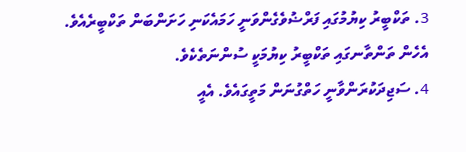3. ތަކްބީރު ކިޔުމުގައި ފަރްޟުވެގެންވަނީ ހަމައެކަނި ހަށަންބަން ތަކްބީރެއެވެ. އެހެން ތަންތާނގައި ތަކްބީރު ކިޔުމަކީ ސުންނަތެކެވެ.
4. ސަޖިދަކުރަންވާނީ ހަތްގުނަން މަތީގައެވެ. އެއީ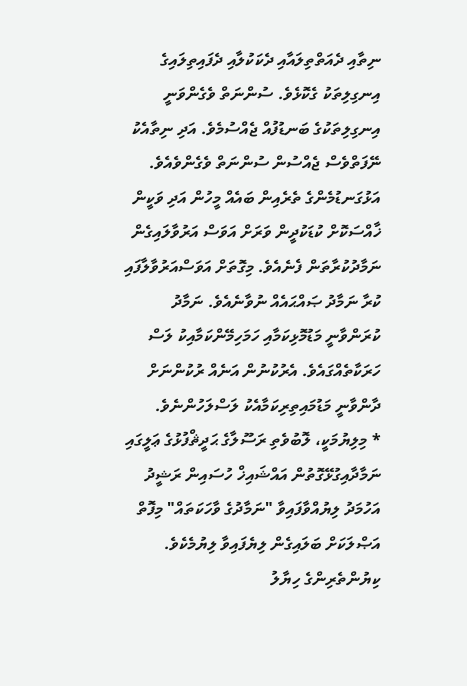ނިތާއި ދެއަތްތިލައާއި ދެކަކުލާއި ދެފައިތިލައިގެ އިނގިލިތަކު ގެކޮޅެވެ. ސުންނަތް ވެގެންވަނީ އިނގިލިތަކުގެ ބަނޑުފުއް ޖެއްސުމެވެ. އަދި ނިތާއެކު ނޭފަތްވެސް ޖެއްސުން ސުންނަތް ވެގެންވެއެވެ.
އަޅުގަނޑުމެންގެ ތެރެއިން ބައެއް މީހުން އަދި ވަކީން ޚާއްސަކޮށް ކުޑަކުދީން ވަރަށް އަވަސް އަރުވާލައިގެން ނަމާދުކުރާތަން ފެނެއެވެ. މިގޮތަށް އަވަސްއަރުވާލާފައި ކުރާ ނަމާދު ޞައްޙައެއް ނުވާނެއެވެ. ނަމާދު ކުރަންވާނީ މަޑުމޮޅިކަމާއި ހަމަހިމޭންކަމާއިކު ލަސް ހަރަކާތެއްގައެވެ. އެރުކުނުން އަނެއް ރުކުންނަށް ދާންވާނީ މަޑުމައިތިރިކަމާއެކު ލަސްލަހުންނެވެ.
* މިލިޔުމަކީ، ލޮބުވެތި ރަސޫލާގެ ޙަދީޘްފުޅުގެ ޢަލީގައި ނަމާދާއިގުޅޭގޮތުން އައްޝައިޚް ހުސައިން ރަޝީދު އަހުމަދު ލިޔުއްވާފައިވާ "ނަމާދުގެ ވާހަކަތައް" މިފޮތް އަޞްލަކަށް ބަލައިގެން ލިޔެފައިވާ ލިޔުމެކެވެ.
ކިޔުންތެރިންގެ ހިޔާލު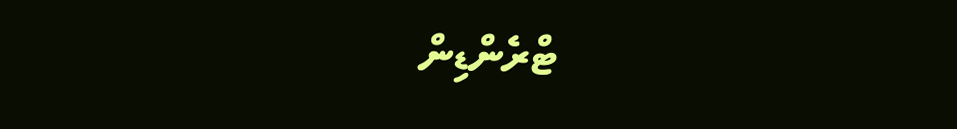ޓްރެންޑިން